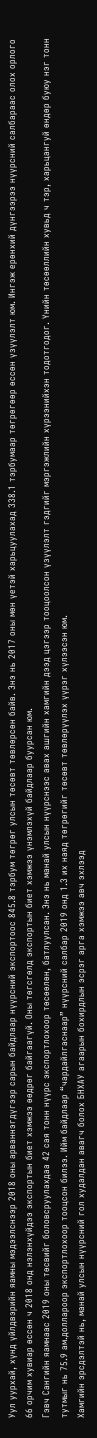Уул уурхай, хүнд үйлдвэрийн яамны мэдээлснээр 2018 оны арваннэгдүгээр сарын байдлаар нүүрсний экспортоос 845.8 тэрбум төгрөг улсын төсөвт төвлөрсөн байв. Энэ нь 2017 оны мөн үетэй харьцуулахад 338.1 тэрбумаар төгрөгөөр өссөн үзүүлэлт юм. Ингэж ерөнхий дүнгээрээ нүүрсний салбараас олох орлого 66 орчим хувиар өссөн ч 2018 онд нэлэнхүйдээ экспортын биет хэмжээ өөдрөг байгаагүй. Оны төгсгөлд экспортын биет хэмжээ үнэмлэхүй байдлаар буурсан юм.
Гэвч Сангийн яамнаас 2019 оны төсвийг боловсруулахдаа 42 сая тонн нүүрс экспортлохоор төсөөлөн, батлуулсан. Энэ нь манай улсын нүүрснээс авах ашгийн хамгийн дээд цэгээр тооцоолсон үзүүлэлт гэдгийг мэргэжлийн хүрээнийхэн тодотгодог. Үнийн төсөөллийн хувьд ч тэр, харьцангуй өндөр буюу нэг тонн тутмыг нь 75.9 ам.доллароор экспортлохоор тооцсон билээ. Ийм байдлаар “чардайлгаснаар” нүүрсний салбар 2019 онд 1.3 их наяд төгрөгийг төсөвт төвлөрүүлэх үүрэг хүлээсэн юм.
Хамгийн эрсдэлтэй нь, манай улсын нүүрсний гол худалдан авагч болох БНХАУ агаарын бохирдлын эсрэг арга хэмжээ авч эхлээд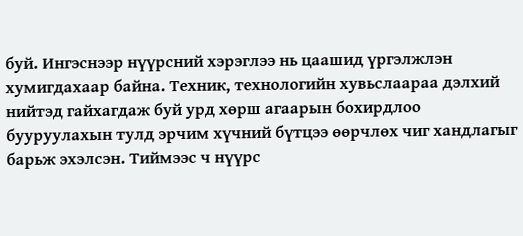буй. Ингэснээр нүүрсний хэрэглээ нь цаашид үргэлжлэн хумигдахаар байна. Техник, технологийн хувьслаараа дэлхий нийтэд гайхагдаж буй урд хөрш агаарын бохирдлоо бууруулахын тулд эрчим хүчний бүтцээ өөрчлөх чиг хандлагыг барьж эхэлсэн. Тиймээс ч нүүрс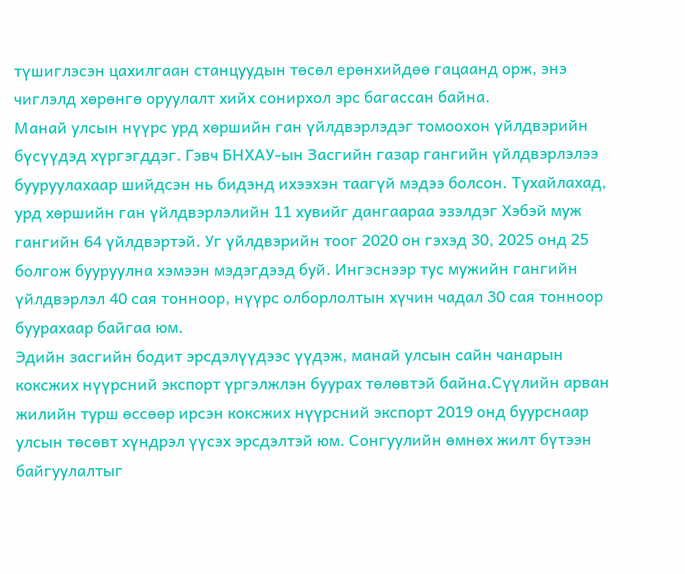түшиглэсэн цахилгаан станцуудын төсөл ерөнхийдөө гацаанд орж, энэ чиглэлд хөрөнгө оруулалт хийх сонирхол эрс багассан байна.
Манай улсын нүүрс урд хөршийн ган үйлдвэрлэдэг томоохон үйлдвэрийн бүсүүдэд хүргэгддэг. Гэвч БНХАУ-ын Засгийн газар гангийн үйлдвэрлэлээ бууруулахаар шийдсэн нь бидэнд ихээхэн таагүй мэдээ болсон. Тухайлахад, урд хөршийн ган үйлдвэрлэлийн 11 хувийг дангаараа эзэлдэг Хэбэй муж гангийн 64 үйлдвэртэй. Уг үйлдвэрийн тоог 2020 он гэхэд 30, 2025 онд 25 болгож бууруулна хэмээн мэдэгдээд буй. Ингэснээр тус мужийн гангийн үйлдвэрлэл 40 сая тонноор, нүүрс олборлолтын хүчин чадал 30 сая тонноор буурахаар байгаа юм.
Эдийн засгийн бодит эрсдэлүүдээс үүдэж, манай улсын сайн чанарын коксжих нүүрсний экспорт үргэлжлэн буурах төлөвтэй байна.Сүүлийн арван жилийн турш өссөөр ирсэн коксжих нүүрсний экспорт 2019 онд буурснаар улсын төсөвт хүндрэл үүсэх эрсдэлтэй юм. Сонгуулийн өмнөх жилт бүтээн байгуулалтыг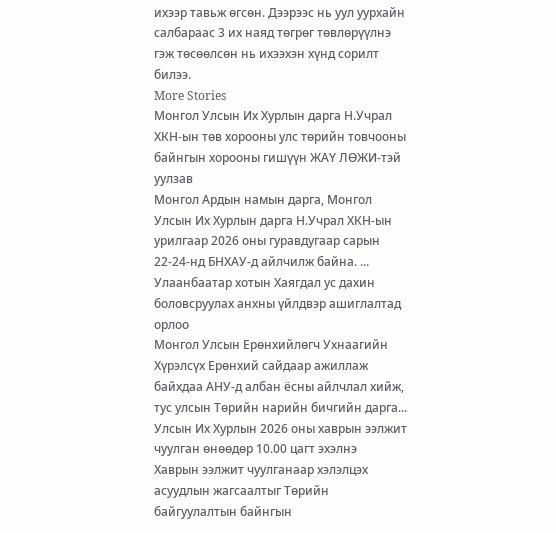ихээр тавьж өгсөн. Дээрээс нь уул уурхайн салбараас 3 их наяд төгрөг төвлөрүүлнэ гэж төсөөлсөн нь ихээхэн хүнд сорилт билээ.
More Stories
Монгол Улсын Их Хурлын дарга Н.Учрал ХКН-ын төв хорооны улс төрийн товчооны байнгын хорооны гишүүн ЖАҮ ЛӨЖИ-тэй уулзав
Монгол Ардын намын дарга, Монгол Улсын Их Хурлын дарга Н.Учрал ХКН-ын урилгаар 2026 оны гуравдугаар сарын 22-24-нд БНХАУ-д айлчилж байна. ...
Улаанбаатар хотын Хаягдал ус дахин боловсруулах анхны үйлдвэр ашиглалтад орлоо
Монгол Улсын Ерөнхийлөгч Ухнаагийн Хүрэлсүх Ерөнхий сайдаар ажиллаж байхдаа АНУ-д албан ёсны айлчлал хийж, тус улсын Төрийн нарийн бичгийн дарга...
Улсын Их Хурлын 2026 оны хаврын ээлжит чуулган өнөөдөр 10.00 цагт эхэлнэ
Хаврын ээлжит чуулганаар хэлэлцэх асуудлын жагсаалтыг Төрийн байгуулалтын байнгын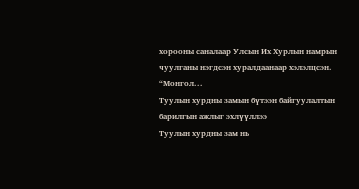хорооны саналаар Улсын Их Хурлын намрын чуулганы нэгдсэн хуралдаанаар хэлэлцсэн. “Монгол...
Туулын хурдны замын бүтээн байгуулалтын барилгын ажлыг эхлүүллээ
Туулын хурдны зам нь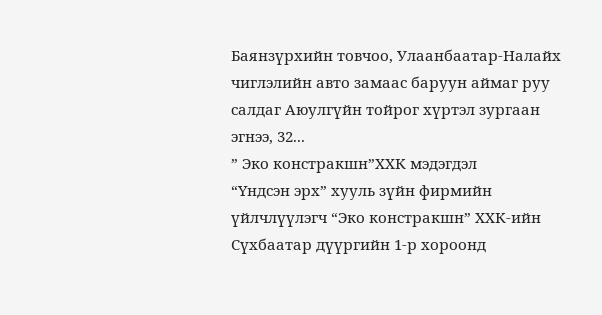Баянзүрхийн товчоо, Улаанбаатар-Налайх чиглэлийн авто замаас баруун аймаг руу салдаг Аюулгүйн тойрог хүртэл зургаан эгнээ, 32...
” Эко констракшн”ХХК мэдэгдэл
“Үндсэн эрх” хууль зүйн фирмийн үйлчлүүлэгч “Эко констракшн” ХХК-ийн Сүхбаатар дүүргийн 1-р хороонд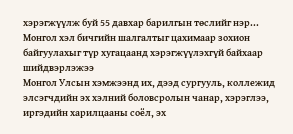хэрэгжүүлж буй 55 давхар барилгын төслийг нэр...
Монгол хэл бичгийн шалгалтыг цахимаар зохион байгуулахыг түр хугацаанд хэрэгжүүлэхгүй байхаар шийдвэрлэжээ
Монгол Улсын хэмжээнд их, дээд сургууль, коллежид элсэгчдийн эх хэлний боловсролын чанар, хэрэглээ, иргэдийн харилцааны соёл, эх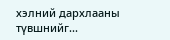хэлний дархлааны түвшнийг...